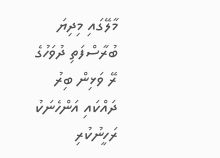މާލޭގައި މިދިޔަ ބުރާސްފަތި ދުވަހުގެ ރޭ ވަޅިން ބިރު ދައްކައި އަންހެނަކު ރަހީނުކުރި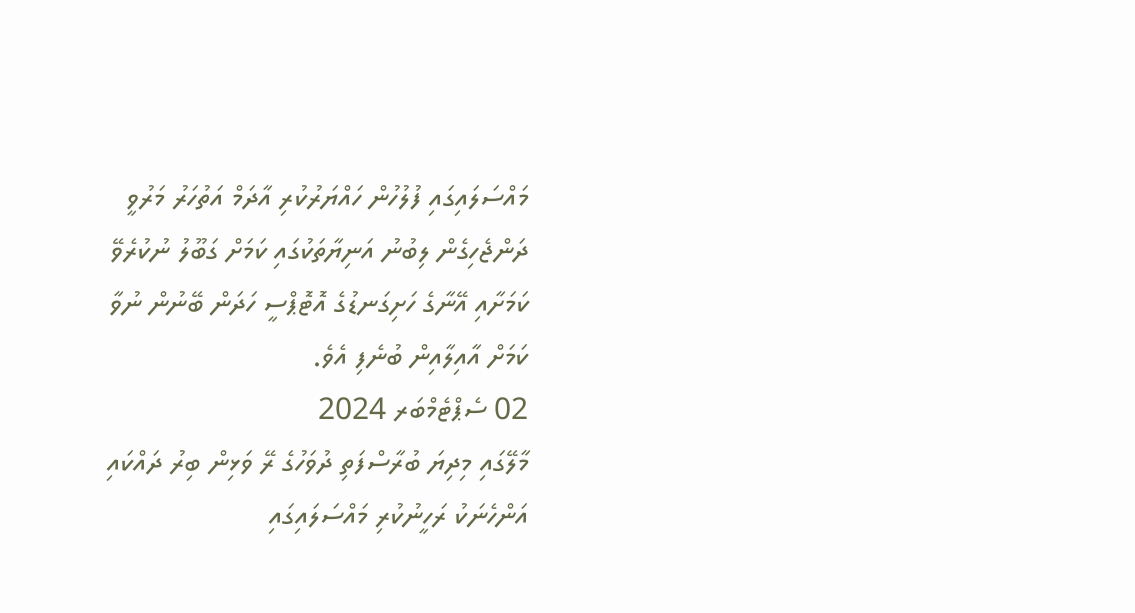މައްސަލައިގައި ފުލުހުން ހައްޔަރުކުރި އާދަމް އަތުހަރު މަރުވީ ދަންޖެހިގެން ލިބުނު އަނިޔާތަކުގައި ކަމަށް ގަބޫލު ނުކުރެވޭ ކަމަށާއި އޭނާގެ ހަށިގަނޑުގެ އޮޓޮޕްސީ ހަދަން ބޭނުން ނުވާ ކަމަށް އާއިލާއިން ބުނެފި އެވެ.
02 ސެޕްޓެމްބަރ 2024
މާލޭގައި މިދިޔަ ބުރާސްފަތި ދުވަހުގެ ރޭ ވަޅިން ބިރު ދައްކައި އަންހެނަކު ރަހީނުކުރި މައްސަލައިގައި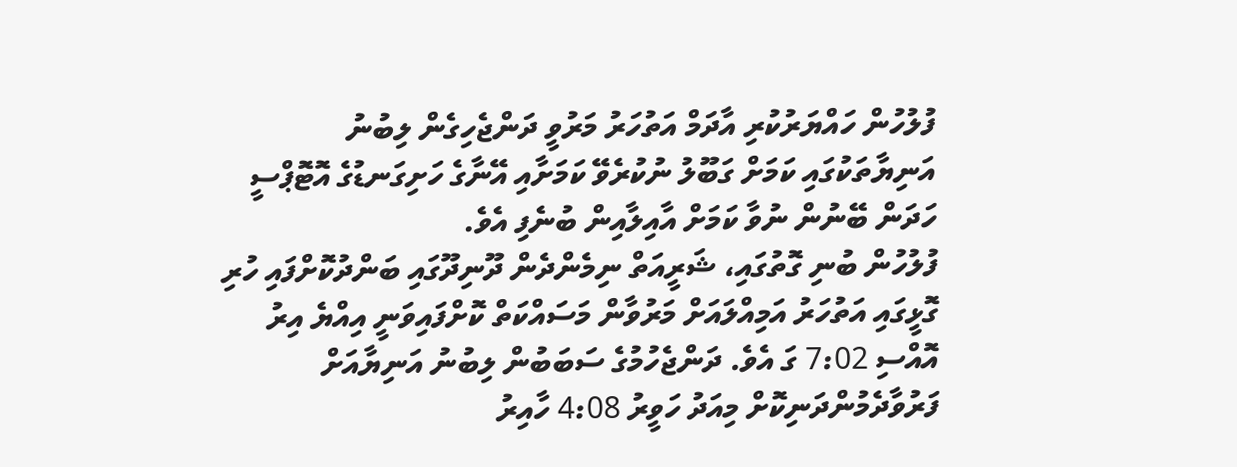ފުލުހުން ހައްޔަރުކުރި އާދަމް އަތުހަރު މަރުވީ ދަންޖެހިގެން ލިބުނު އަނިޔާތަކުގައި ކަމަށް ގަބޫލު ނުކުރެވޭ ކަމަށާއި އޭނާގެ ހަށިގަނޑުގެ އޮޓޮޕްސީ ހަދަން ބޭނުން ނުވާ ކަމަށް އާއިލާއިން ބުނެފި އެވެ.
ފުލުހުން ބުނި ގޮތުގައި، ޝަރީއަތް ނިމެންދެން ދޫނިދޫގައި ބަންދުކޮށްފައި ހުރި ގޮޅީގައި އަތުހަރު އަމިއްލައަށް މަރުވާން މަސައްކަތް ކޮށްފައިވަނީ އިއްޔެ އިރު އޮއްސި 7:02 ގަ އެވެ. ދަންޖެހުމުގެ ސަބަބުން ލިބުނު އަނިޔާއަށް ފަރުވާދެމުންދަނިކޮށް މިއަދު ހަވީރު 4:08 ހާއިރު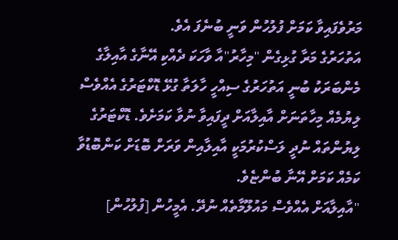މަރުވެފައިވާ ކަމަށް ފުލުހުން ވަނީ ބުނެފަ އެވެ.
އަތުހަރުގެ މަރާ ގުޅިގެން "މިހާރު"އާ ވާހަކަ ދެއްކި އޭނާގެ އާއިލާގެ މެންބަރަކު ބުނީ އަތުހަރުގެ ސިއްހީ ހާލަތާ ގުޅޭ ޑޮކްޓަރުގެ އެއްވެސް ލިޔުމެއް މިހާތަނަށް އާއިލާއަށް ދީފައިވާ ނުވާ ކަމަށެވެ. ޑޮކްޓަރުގެ ލިޔުންތައް ނުދީ ލަސްކުރުމަކީ އާއިލާއިން ވަރަށް ބޮޑަށް ކަންބޮޑުވާ ކަމެއް ކަމަށް އޭނާ ބުންޏެވެ.
"އާއިލާއަށް އެއްވެސް މައުލޫމާތެއް ނުދޭ. އެމީހުން [ފުލުހުން]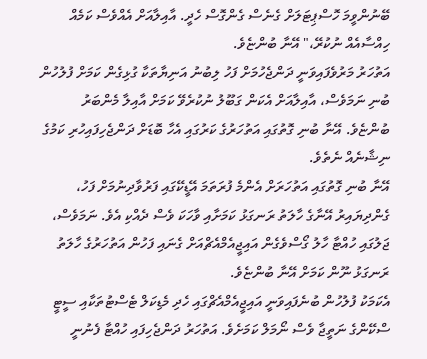ބޭނުންވީމަ ހޮސްޕިޓަލަށް ގެނެސް ގެންގޮސް ހެދީ. އާއިލާއަށް އެއްވެސް ކަމެއް ހިއްސާއެއް ނުކުރޭ،" އޭނާ ބުންޏެވެ.
އަތުހަރު މަރުވެފައިވަނީ ދަންޖެހުމަށް ފަހު ލިބުނު އަނިޔާތަކާ ގުޅިގެން ކަމަށް ފުލުހުން ބުނި ނަމަވެސް، އާއިލާއަށް އެކަން ގަބޫލު ނުކުރެވޭ ކަމަށް އާއިލާ މެންބަރު ބުންޏެވެ. އޭނާ ބުނި ގޮތުގައި އަތުހަރުގެ ކަރުގައި އެހާ ބޮޑަށް ދަންޖެހިފައިހުރި ކަމުގެ ނިޝާނެއް ނެތެވެ.
އޭނާ ބުނި ގޮތުގައި އަތުހަރަށް އެންމެ ފުރަތަމަ އޭޑީކޭގައި ފަރުވާދިނުމަށް ފަހު، ގެންދިޔައިރު އޭނާގެ ހާލަތު ރަނގަޅު ކަމަށާއި ވާހަކަ ވެސް ދެއްކި އެވެ. ނަމަވެސް، ޖަލުގައި ހުއްޓާ ހާލު ގޯސްވެގެން އައިޖީއެމްއެޗްއަށް ގެނައި ފަހުން އަތުހަރުގެ ހާލަތު ރަނގަޅު ނޫން ކަމަށް އޭނާ ބުންޏެވެ.
އެކަމަކު ފުލުހުން ބުނެފައިވަނީ އައިޖީއެމްއެޗްގައި ހެދި މެޑިކަލް ޓެސްޓުތަކާއި ސީޓީ ސްކޭންގެ ނަތީޖާ ވެސް ނޯމަލް ކަމަށެވެ. އަތުހަރު ދަންޖެހިފައި ހުއްޓާ ފެނުނީ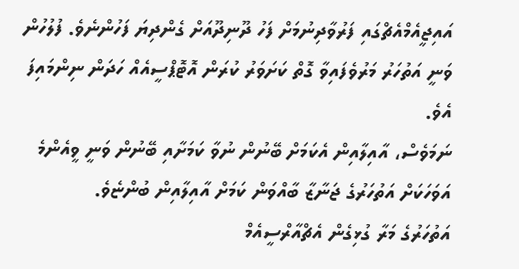އައިޖީއެމްއެޗްގައި ފަރުވާދިނުމަށް ފަހު ދޫނިދޫއަށް ގެންދިޔަ ފަހުންނެވެ. ފުލުހުން ވަނީ އަތުހަރު މަރުވެފައިވާ ގޮތް ކަށަވަރު ކުރަން އޮޓޮޕްސީއެއް ހަދަން ނިންމައިފަ އެވެ.
ނަމަވެސް، އާއިލާއިން އެކަމަށް ބޭނުން ނުވާ ކަމަށާއި ބޭނުން ވަނީ ވީއެންމެ އަވަހަކަށް އަތުހަރުގެ ޖަނާޒާ ބާއްވަން ކަމަށް އާއިލާއިން ބުންޏެވެ.
އަތުހަރުގެ މަރާ ގުޅިގެން އެޗްއާރްސީއެމް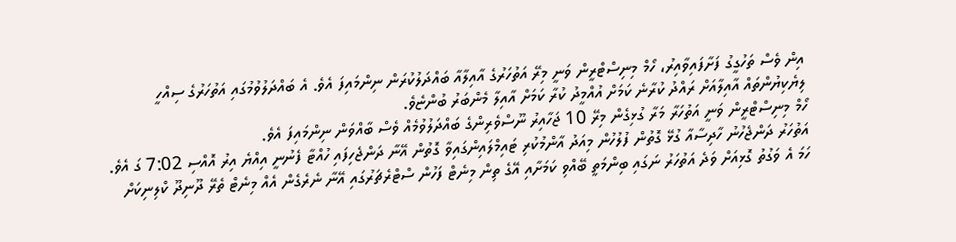އިން ވެސް ތަހުގީގު ފަށާފައިވާއިރު، ހޯމް މިނިސްޓްރީން ވަނީ މިރޭ އަތުހަރުގެ އާއިލާއާ ބައްދަލުކުރަން ނިންމައިފަ އެވެ. އެ ބައްދަލުވުމުގައި އަތުހަރުގެ ސިއްހީ ލިޔެކިޔުންތައް އާއިލާއަށް ރައްދު ކުރާނެ ކަމަށް އުއްމީދު ކުރާ ކަމަށް އާއިލާ މެންބަރު ބުންޏެވެ.
ހޯމް މިނިސްޓްރީން ވަނީ އަތުހަރާ މަރާ ގުޅިގެން މިރޭ 10 ޖަހާއިރު ނޫސްވެރިންގެ ބައްދަލުވުމެއް ވެސް ބާއްވަން ނިންމައިފަ އެވެ.
އަތުހަރު ދަންޖެހުނު ހާދިސާއާ ގުޅޭ ގޮތުން ފުލުހުން މިއަދު އާންމުކުރި ޓައިމްލައިންގައިވާ ގޮތުން އޭނާ ދަންޖެހިފައި ހުއްޓާ ފެނުނީ އިއްޔެ އިރު އޮއްސި 7:02 ގަ އެވެ. ހަމަ އެ ވަގުތު ގޮޅިއަށް ވަދެ އަތުހަރު ނަގައި ބިންމަތީ ބޭއްވި ކަމަށާއި އޭގެ ތިން މިނެޓް ފަހުން ސްޓްރެޗަރުގައި އޭނާ ނެރެގެން އެއް މިނެޓް ތެރޭ ދޫނިދޫ ކްލިނިކަށް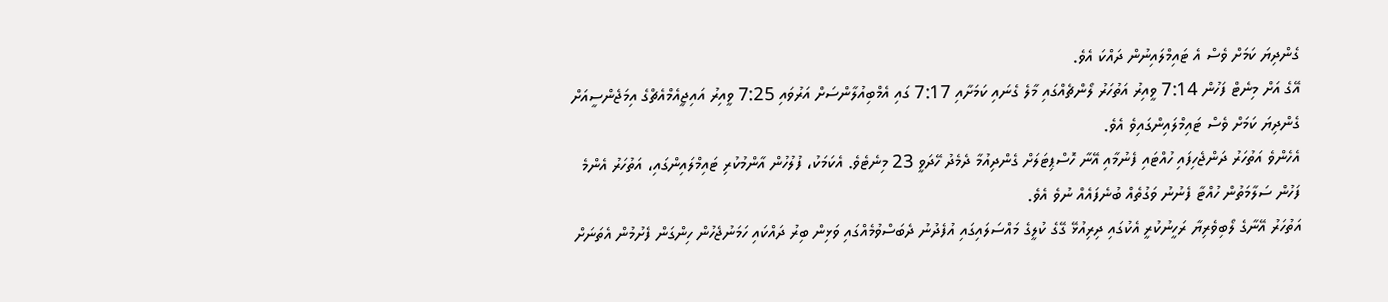ގެންދިޔަ ކަމަށް ވެސް އެ ޓައިމްލައިނުން ދައްކަ އެވެ.
އޭގެ އަށް މިނެޓް ފަހުން 7:14 ވީއިރު އަތުހަރު ލޯންޗެއްގައި މާލެ ގެނައި ކަމަށާއި 7:17 ގައި އެމްބިއުލާންސަށް އަރުވައި 7:25 ވީއިރު އައިޖީއެމްއެޗްގެ އިމަޖެންސީއަށް ގެންދިޔަ ކަމަށް ވެސް ޓައިމްލައިންގައިވެ އެވެ.
އެހެންވެ އަތުހަރު ދަންޖެހިފައި ހުއްޓައި ފެނުމާއި އޭނާ ހޮސްޕިޓަލަށް ގެންދިއުމާ ދެމެދު ހޭދަވީ 23 މިނެޓެވެ. އެކަމަކު، ފުލުހުން އާންމުކުރި ޓައިމްލައިންގައި، އަތުހަރު އެންމެ ފަހުން ސަލާމަތުން ހުއްޓާ ފެނުނު ވަގުތެއް ބުނެފައެއް ނުވެ އެވެ.
އަތުހަރު އޭނާގެ ލޯބިވެރިޔާ ރަހީނުކުރީ އެކުގައި ދިރިއުޅޭ ގޭގެ ކުލީގެ މައްސަލައިގައި އުފެދުނު ދެބަސްވުމެއްގައި ވަޅިން ބިރު ދައްކައި ހަމަނުޖެހުން ހިންގަން ފެށުމުން އެތަނަށް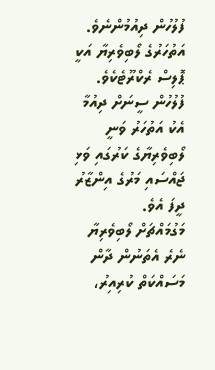ފުލުހުން ދިއުމުންނެވެ. އަތުހަރުގެ ލޯބިވެރިޔާ އަކީ ޕޮލިސް ރެކްރޫޓެކެވެ. ފުލުހުން ސީނަށް ދިއުމާ އެކު އަތުހަރު ވަނީ ލޯބިވެރިޔާގެ ކަރުގައި ވަޅި ޖައްސައި މަރުގެ އިންޒާރު ދީފަ އެވެ.
މަގުމައްޗަށް ލޯބިވެރިޔާ ނެރެ އެތަނުން ދާން މަސައްކަތް ކުރިއިރު،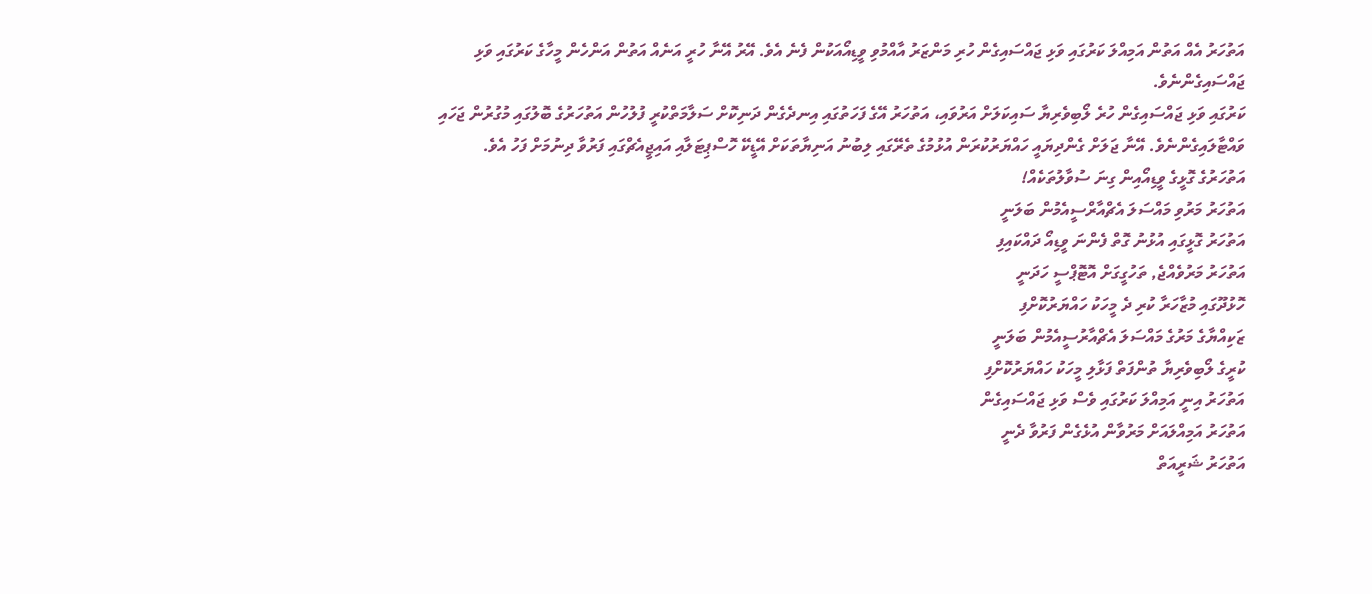އަތުހަރު އެއް އަތުން އަމިއްލަ ކަރުގައި ވަޅި ޖައްސައިގެން ހުރި މަންޒަރު އާއްމުވި ވީޑިއޯއަކުން ފެނެ އެވެ. އޭރު އޭނާ ހުރީ އަނެއް އަތުން އަންހެން މީހާގެ ކަރުގައި ވަޅި ޖައްސައިގެންނެވެ.
ކަރުގައި ވަޅި ޖައްސައިގެން ހުރެ ލޯބިވެރިޔާ ސައިކަލަށް އަރުވައި، އަތުހަރު އޭގެ ފަހަތުގައި އިނދެގެން ދަނިކޮށް ސަލާމަތްކުރީ ފުލުހުން އަތުހަރުގެ ބޮލުގައި މުގުރުން ޖަހައި ވައްޓާލައިގެންނެވެ. އޭނާ ޖަލަށް ގެންދިޔައީ ހައްޔަރުކުރަން އުޅުމުގެ ތެރޭގައި ލިބުނު އަނިޔާތަކަށް އޭޑީކޭ ހޮސްޕިޓަލާއި އައިޖީއެޗްގައި ފަރުވާ ދިނުމަށް ފަހު އެވެ.
އަތުހަރުގެ ގޮޅީގެ ވީޑިއޯއިން ގިނަ ސުވާލުތަކެއް!
އަތުހަރު މަރުވި މައްސަލަ އެޗްއާރްސީއެމުން ބަލަނީ
އަތުހަރު ގޮޅީގައި އުޅުނު ގޮތް ފެންނަ ވީޑިއޯ ދައްކައިފި
އަތުހަރު މަރުވެއްޖެ, ތަހުގީގަށް އޮޓޮޕްސީ ހަދަނީ
ހޮޅުދޫގައި މުޒާހަރާ ކުރި ދެ މީހަކު ހައްޔަރުކޮށްފި
ޒަކިއްޔާގެ މަރުގެ މައްސަލަ އެޗްއާރުސީއެމުން ބަލަނީ
ކުރީގެ ލޯބިވެރިޔާ ތުންފަތް ފަޅާލި މީހަކު ހައްޔަރުކޮށްފި
އަތުހަރު އިނީ އަމިއްލަ ކަރުގައި ވެސް ވަޅި ޖައްސައިގެން
އަތުހަރު އަމިއްލައަށް މަރުވާން އުޅެގެން ފަރުވާ ދެނީ
އަތުހަރު ޝަރީއަތް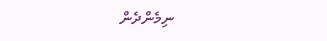ނިމެންދެން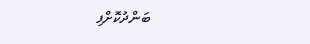ބަންދުކޮށްފި